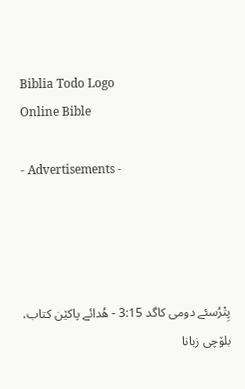Biblia Todo Logo
Online Bible

- Advertisements -




پِتْرُسئے دومی کاگد 3:15 - هُدائے پاکێن کتاب، بلۆچی زبانا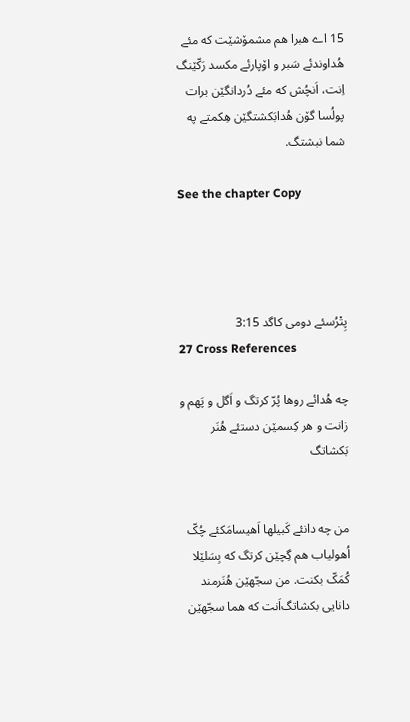15 اے هبرا هم مشمۆشێت که مئے هُداوندئے سَبر و اۆپارئے مکسد رَکّێنگ اِنت، اَنچُش که مئے دُردانگێن برات پولُسا گۆن هُدابَکشتگێن هِکمتے په شما نبشتگ.

See the chapter Copy




پِتْرُسئے دومی کاگد 3:15
27 Cross References

چه هُدائے روها پُرّ کرتگ و اَگل و پَهم و زانت و هر کِسمێن دستئے هُنَر بَکشاتگ


من چه دانئے کَبیلها اَهیسامَکئے چُکّ اُهولیاب هم گِچێن کرتگ که بِسَلێلا کُمَکّ بکنت. من سجّهێن هُنَرمند دانایی بکشاتگ‌اَنت که هما سجّهێن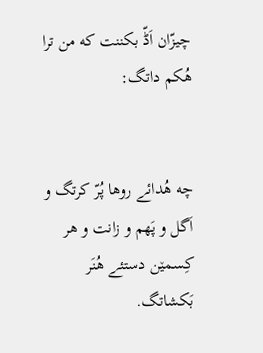چیزّان اَڈّ بکننت که من ترا هُکم داتگ:


چه هُدائے روها پُرّ کرتگ و اَگل و پَهم و زانت و هر کِسمێن دستئے هُنَر بَکشاتگ.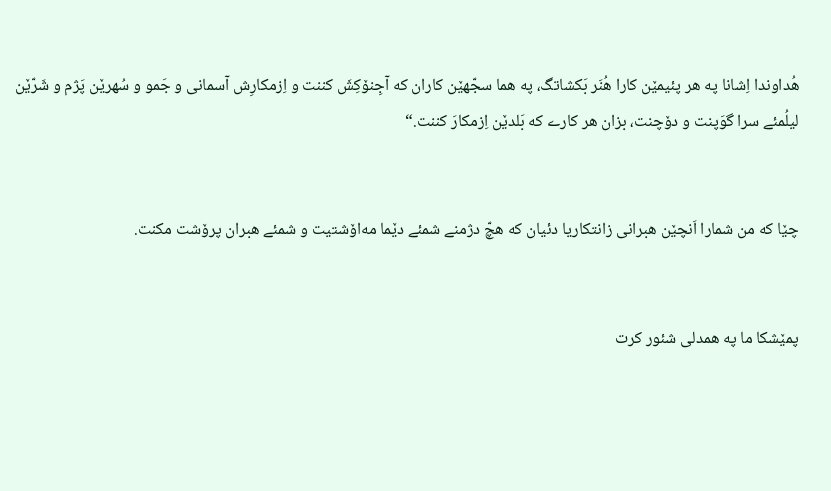هُداوندا اِشانا په هر پئیمێن کارا هُنَر بَکشاتگ، په هما سجّهێن کاران که آجِنۆکِشَ کننت و اِزمکارِش آسمانی و جَمو و سُهرێن پَژم و شَرّێن لیلُمئے سرا گوَپنت و دۆچنت، بزان هر کارے که بَلدێن اِزمکارَ کننت.“


چێا که من شمارا اَنچێن هبرانی زانتکاریا دئیان که هچّ دژمنے شمئے دێما مه‌اۆشتیت و شمئے هبران پرۆشت مکنت.


پمێشکا ما په همدلی شئور کرت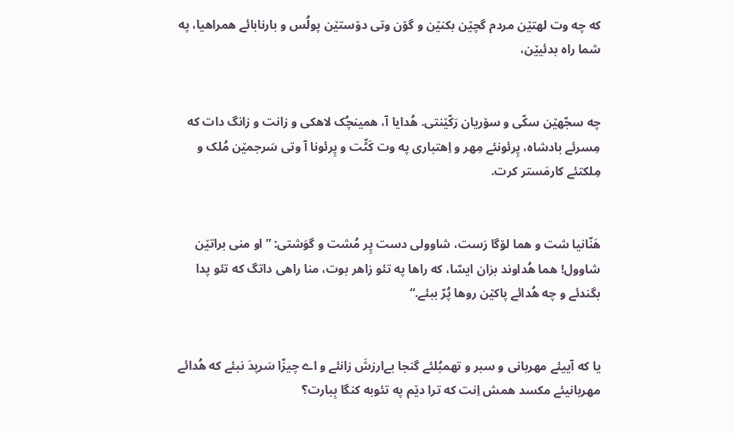که چه وت لهتێن مردم گچێن بکنێن و گۆن وتی دۆستێن پولُس و بارنابائے همراهیا، په شما راه بدئیێن،


چه سجّهێن سکّی و سۆریان رَکّێنتی. هُدایا آ، همینچُک لاهکی و زانت و زانگ دات که مِسرئے بادشاه، پِرئونئے مِهر و اِهتباری په وت کَٹّت و پِرئونا آ وتی سَرجمێن مُلک و مِلکتئے کارمَستر کرت.


هَنّانیا شت و هما لۆگا رَست، شاوولی دست پِر مُشت و گوَشتی: ”او منی براتێن شاوول! هما هُداوند بزان ایسّا، که راها په تئو زاهر بوت، منا راهی داتگ که تئو پدا بگندئے و چه هُدائے پاکێن روها پُرّ ببئے.“


یا که آییئے مهربانی و سبر و تهمبُلئے گنجا بےارزشَ زانئے و اے چیزّا سَرپدَ نبئے که هُدائے مهربانیئے مکسد همش اِنت که ترا دێم په تئوبه کنگا بِبارت؟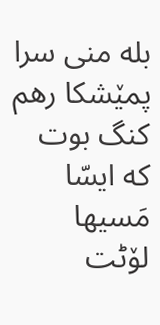بله منی سرا پمێشکا رهم کنگ بوت که ایسّا مَسیها لۆٹت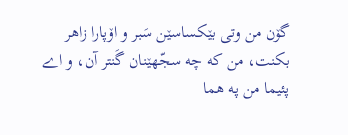گۆن من وتی بێکساسێن سَبر و اۆپارا زاهر بکنت، من که چه سجّهێنان گَنتر آن، و اے پئیما من په هما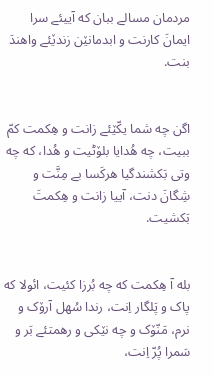مردمان مسالے ببان که آییئے سرا ایمانَ کارنت و ابدمانێن زندێئے واهندَ بنت.


اگن چه شما یکّێئے زانت و هِکمت کمّ ببیت، چه هُدایا بلۆٹیت و هُدا، که چه وتی بَکشندگیا هرکَسا بے مِنَّت و شِگانَ دنت، آییا زانت و هِکمتَ بَکشیت.


بله آ هِکمت که چه بُرزا کئیت، ائولا که پاک و پَلگار اِنت، رندا سُهل آرۆک و نرم، مَنّۆک و چه نێکی و رهمتئے بَر و سَمرا پُرّ اِنت،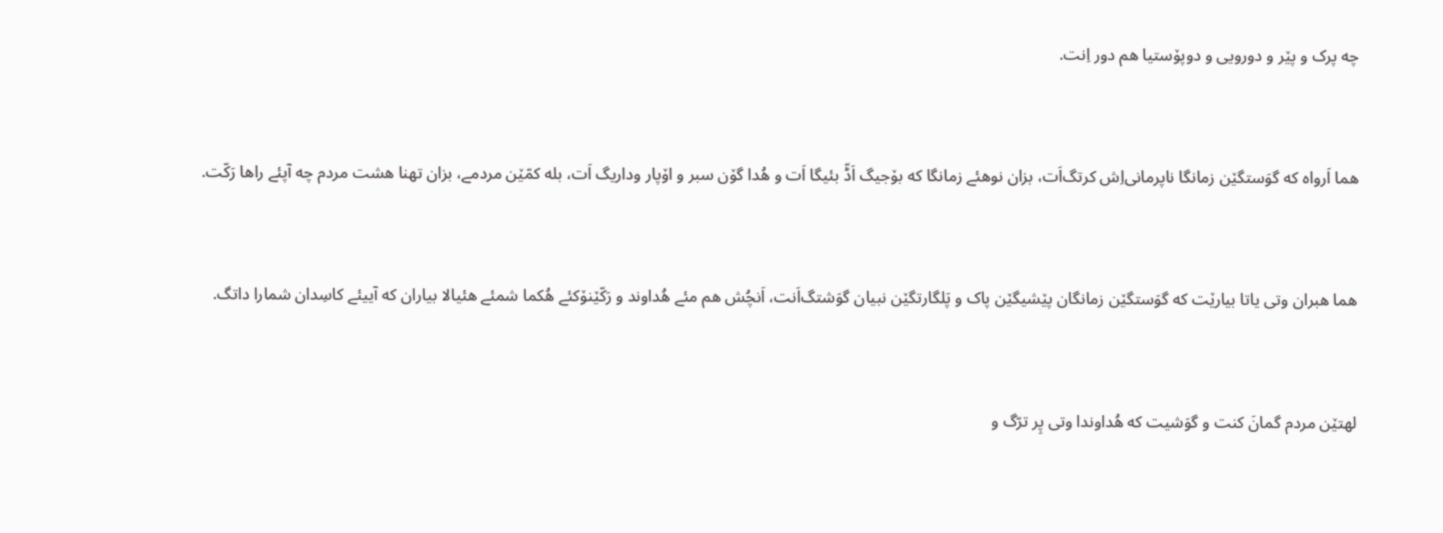چه پرک و پێر و دورویی و دوپۆستیا هم دور اِنت.


هما اَرواه که گوَستگێن زمانگا ناپرمانی‌اِش کرتگ‌اَت، بزان نوهئے زمانگا که بۆجیگ اَڈّ بئیگا اَت و هُدا گۆن سبر و اۆپار وداریگ اَت، بله کمّێن مردمے، بزان تهنا هشت مردم چه آپئے راها رَکّت.


هما هبران وتی یاتا بیارێت که گوَستگێن زمانگان پێشیگێن پاک و پَلگارتگێن نبیان گوَشتگ‌اَنت، اَنچُش هم مئے هُداوند و رَکّێنۆکئے هُکما شمئے هئیالا بیاران که آییئے کاسِدان شمارا داتگ.


لهتێن مردم گمانَ کنت و گوَشیت که هُداوندا وتی پِر ترّگ و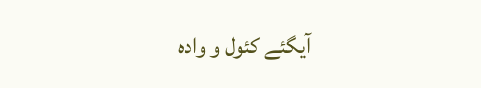آیگئے کئول و واده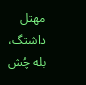مهتل داشتگ، بله چُش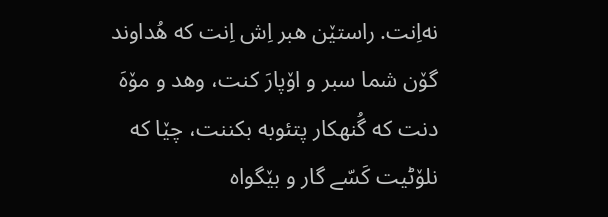نه‌اِنت. راستێن هبر اِش اِنت که هُداوند گۆن شما سبر و اۆپارَ کنت، وهد و مۆهَ دنت که گُنهکار پتئوبه بکننت، چێا که نلۆٹیت کَسّے گار و بێگواه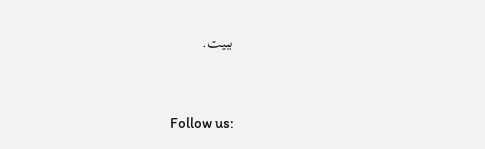ببیت.


Follow us: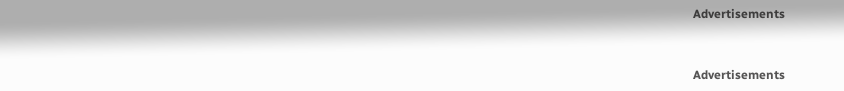Advertisements


Advertisements